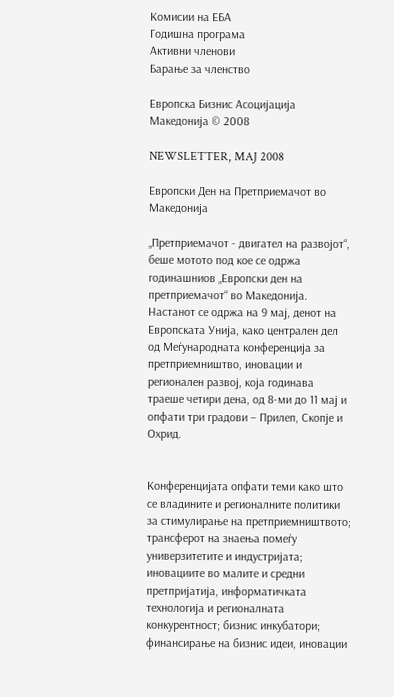Комисии на ЕБА
Годишна програма
Активни членови
Барање за членство

Европска Бизнис Асоцијација
Македонија © 2008

NEWSLETTER, MAJ 2008

Европски Ден на Претприемачот во Македонија

„Претприемачот - двигател на развојот“, беше мотото под кое се одржа годинашниов „Европски ден на претприемачот“ во Македонија. Настанот се одржа на 9 мај, денот на Европската Унија, како централен дел од Меѓународната конференција за претприемништво, иновации и регионален развој, која годинава траеше четири дена, од 8-ми до 11 мај и опфати три градови – Прилеп, Скопје и Охрид.


Конференцијата опфати теми како што се владините и регионалните политики за стимулирање на претприемништвото; трансферот на знаења помеѓу универзитетите и индустријата; иновациите во малите и средни претпријатија, информатичката технологија и регионалната конкурентност; бизнис инкубатори; финансирање на бизнис идеи, иновации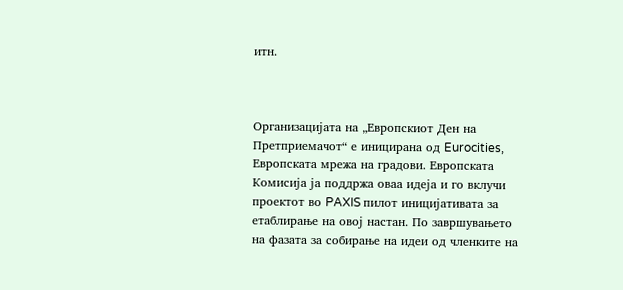итн.



Организацијата на „Европскиот Ден на Претприемачот“ е иницирана од Eurocities, Европската мрежа на градови. Европската Комисија ја поддржа оваа идеја и го вклучи проектот во PAXIS пилот иницијативата за етаблирање на овој настан. По завршувањето на фазата за собирање на идеи од членките на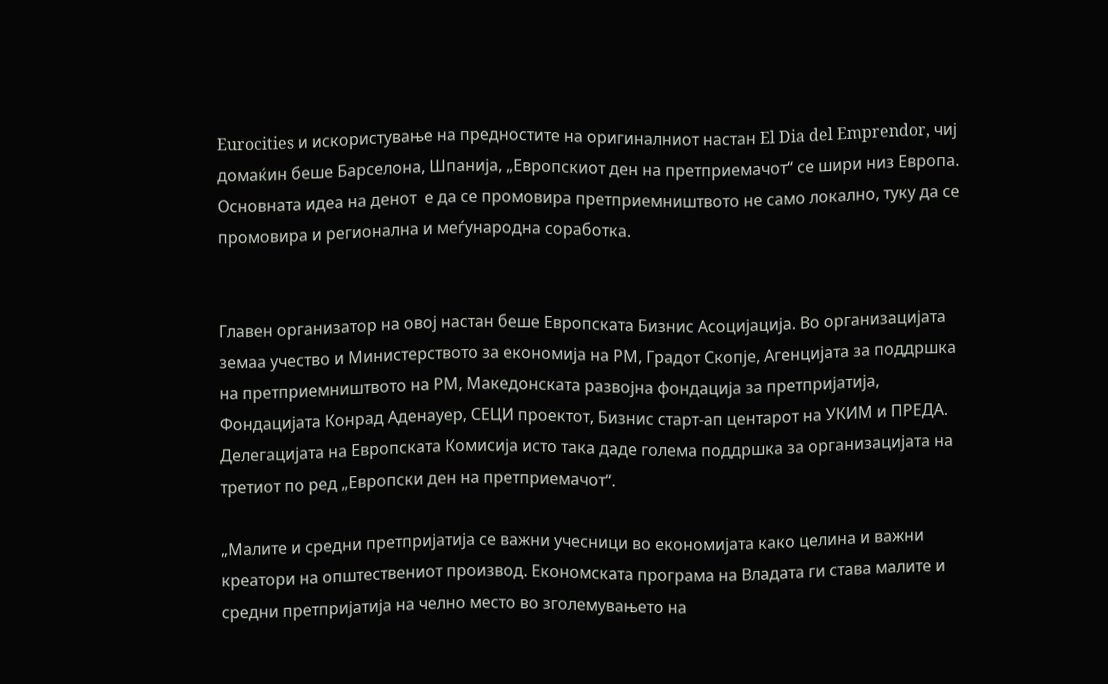Eurocities и искористување на предностите на оригиналниот настан El Dia del Emprendor, чиј домаќин беше Барселона, Шпанија, „Европскиот ден на претприемачот“ се шири низ Европа. Основната идеа на денот  е да се промовира претприемништвото не само локално, туку да се промовира и регионална и меѓународна соработка.


Главен организатор на овој настан беше Европската Бизнис Асоцијација. Во организацијата земаа учество и Министерството за економија на РМ, Градот Скопје, Агенцијата за поддршка на претприемништвото на РМ, Македонската развојна фондација за претпријатија, Фондацијата Конрад Аденауер, СЕЦИ проектот, Бизнис старт-ап центарот на УКИМ и ПРЕДА. Делегацијата на Европската Комисија исто така даде голема поддршка за организацијата на третиот по ред „Европски ден на претприемачот“.

„Малите и средни претпријатија се важни учесници во економијата како целина и важни креатори на општествениот производ. Економската програма на Владата ги става малите и средни претпријатија на челно место во зголемувањето на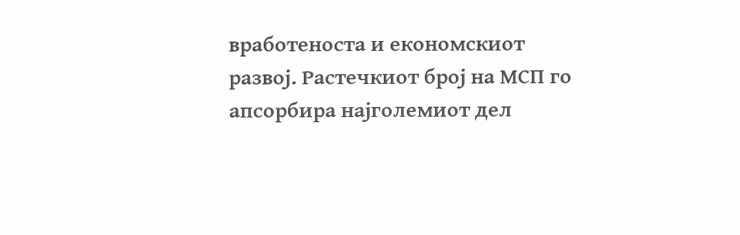вработеноста и економскиот развој. Растечкиот број на МСП го апсорбира најголемиот дел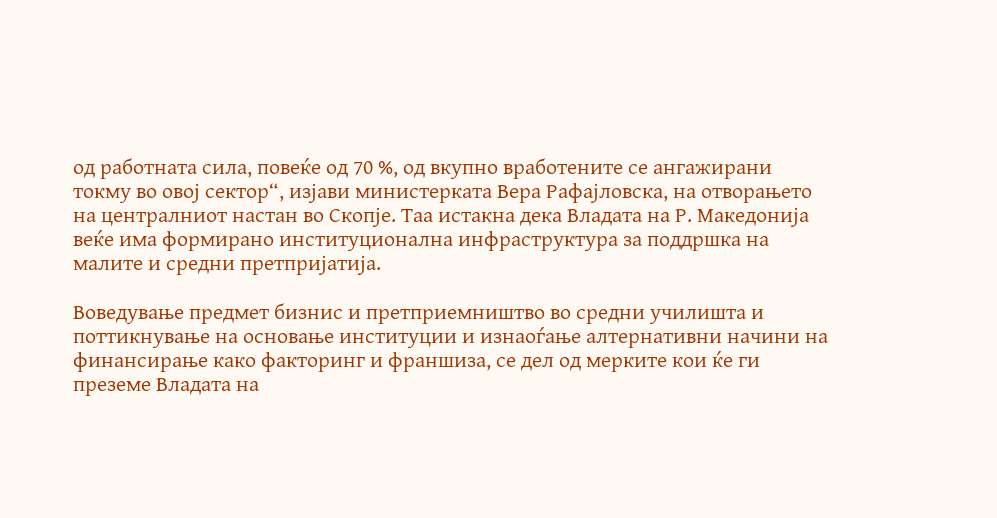од работната сила, повеќе од 70 %, од вкупно вработените се ангажирани токму во овој сектор“, изјави министерката Вера Рафајловска, на отворањето на централниот настан во Скопје. Таа истакна дека Владата на Р. Македонија веќе има формирано институционална инфраструктура за поддршка на малите и средни претпријатија.

Воведување предмет бизнис и претприемништво во средни училишта и поттикнување на основање институции и изнаоѓање алтернативни начини на финансирање како факторинг и франшиза, се дел од мерките кои ќе ги преземе Владата на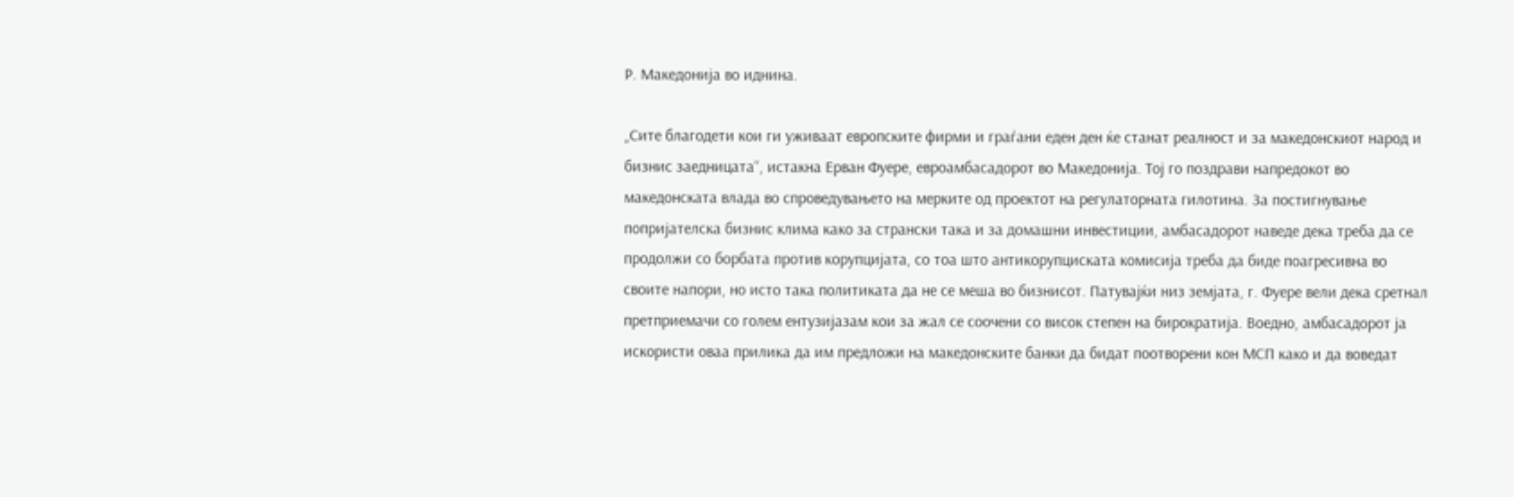Р. Македонија во иднина.

„Сите благодети кои ги уживаат европските фирми и граѓани еден ден ќе станат реалност и за македонскиот народ и бизнис заедницата“, истакна Ерван Фуере, евроамбасадорот во Македонија. Тој го поздрави напредокот во македонската влада во спроведувањето на мерките од проектот на регулаторната гилотина. За постигнување попријателска бизнис клима како за странски така и за домашни инвестиции, амбасадорот наведе дека треба да се продолжи со борбата против корупцијата, со тоа што антикорупциската комисија треба да биде поагресивна во своите напори, но исто така политиката да не се меша во бизнисот. Патувајќи низ земјата, г. Фуере вели дека сретнал претприемачи со голем ентузијазам кои за жал се соочени со висок степен на бирократија. Воедно, амбасадорот ја искористи оваа прилика да им предложи на македонските банки да бидат поотворени кон МСП како и да воведат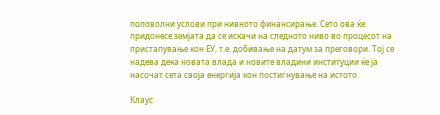поповолни услови при нивното финансирање. Сето ова ќе придонесе земјата да се искачи на следното ниво во процесот на пристапување кон ЕУ, т.е. добивање на датум за преговори. Тој се надева дека новата влада и новите владини институции ќе ја насочат сета своја енергија кон постигнување на истото.

Клаус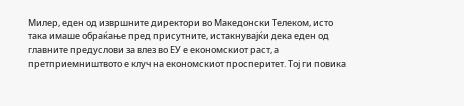Милер, еден од извршните директори во Македонски Телеком, исто така имаше обраќање пред присутните, истакнувајќи дека еден од главните предуслови за влез во ЕУ е економскиот раст, а претприемништвото е клуч на економскиот просперитет. Тој ги повика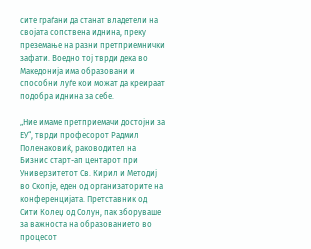сите граѓани да станат владетели на својата сопствена иднина, преку преземање на разни претприемнички зафати. Воедно тој тврди дека во Македонија има образовани и способни луѓе кои можат да креираат подобра иднина за себе.

„Ние имаме претприемачи достојни за ЕУ“, тврди професорот Радмил Поленаковиќ, раководител на Бизнис старт-ап центарот при Универзитетот Св. Кирил и Методиј во Скопје, еден од организаторите на конференцијата. Претставник од Сити Колеџ од Солун, пак зборуваше за важноста на образованието во процесот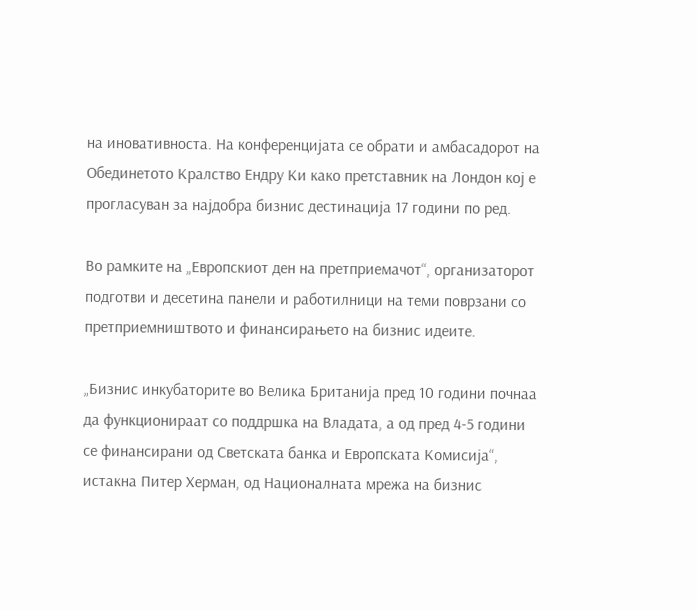на иновативноста. На конференцијата се обрати и амбасадорот на Обединетото Кралство Ендру Ки како претставник на Лондон кој е прогласуван за најдобра бизнис дестинација 17 години по ред.

Во рамките на „Европскиот ден на претприемачот“, организаторот подготви и десетина панели и работилници на теми поврзани со претприемништвото и финансирањето на бизнис идеите.

„Бизнис инкубаторите во Велика Британија пред 10 години почнаа да функционираат со поддршка на Владата, а од пред 4-5 години се финансирани од Светската банка и Европската Комисија“, истакна Питер Херман, од Националната мрежа на бизнис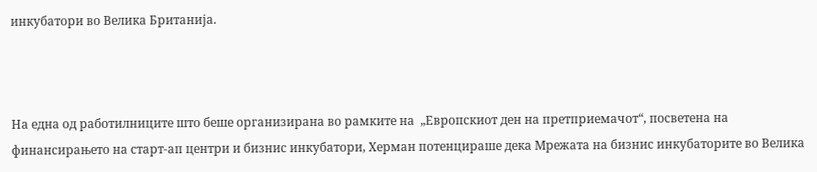инкубатори во Велика Британија.



На една од работилниците што беше организирана во рамките на  „Европскиот ден на претприемачот“, посветена на финансирањето на старт-ап центри и бизнис инкубатори, Херман потенцираше дека Мрежата на бизнис инкубаторите во Велика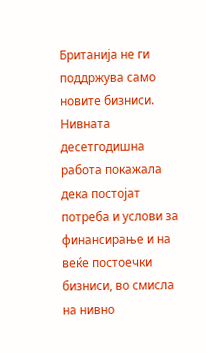Британија не ги поддржува само новите бизниси. Нивната десетгодишна работа покажала дека постојат потреба и услови за финансирање и на веќе постоечки бизниси, во смисла на нивно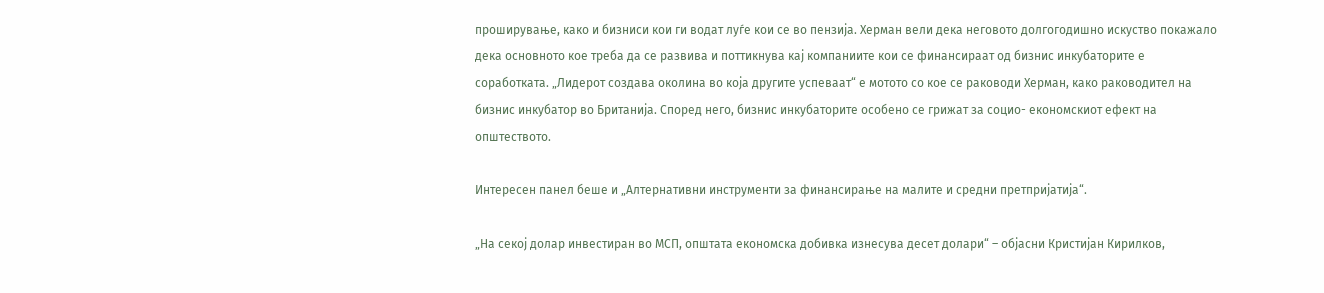проширување, како и бизниси кои ги водат луѓе кои се во пензија. Херман вели дека неговото долгогодишно искуство покажало дека основното кое треба да се развива и поттикнува кај компаниите кои се финансираат од бизнис инкубаторите е соработката. „Лидерот создава околина во која другите успеваат“ е мотото со кое се раководи Херман, како раководител на бизнис инкубатор во Британија. Според него, бизнис инкубаторите особено се грижат за социо- економскиот ефект на општеството.

Интересен панел беше и „Алтернативни инструменти за финансирање на малите и средни претпријатија“.

„На секој долар инвестиран во МСП, општата економска добивка изнесува десет долари“ – објасни Кристијан Кирилков,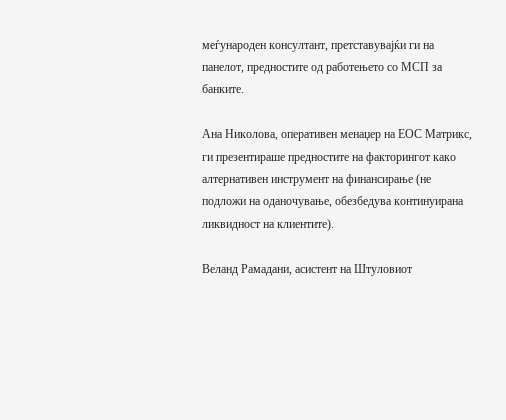меѓународен консултант, претставувајќи ги на панелот, предностите од работењето со МСП за банките.

Ана Николова, оперативен менаџер на ЕОС Матрикс, ги презентираше предностите на факторингот како алтернативен инструмент на финансирање (не подложи на оданочување, обезбедува континуирана ликвидност на клиентите).

Веланд Рамадани, асистент на Штуловиот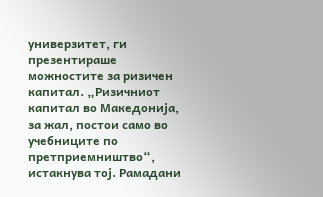универзитет, ги презентираше можностите за ризичен капитал. „Ризичниот капитал во Македонија, за жал, постои само во учебниците по претприемништво“, истакнува тој. Рамадани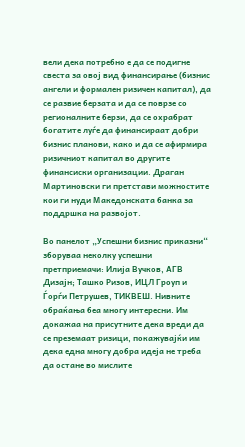вели дека потребно е да се подигне свеста за овој вид финансирање (бизнис ангели и формален ризичен капитал), да се развие берзата и да се поврзе со регионалните берзи, да се охрабрат богатите луѓе да финансираат добри бизнис планови, како и да се афирмира ризичниот капитал во другите финансиски организации. Драган Мартиновски ги претстави можностите кои ги нуди Македонската банка за поддршка на развојот.

Во панелот „Успешни бизнис приказни“ зборуваа неколку успешни претприемачи: Илија Вучков, АГВ Дизајн; Ташко Ризов, ИЦЛ Гроуп и Ѓорѓи Петрушев, ТИКВЕШ. Нивните обраќања беа многу интересни. Им докажаа на присутните дека вреди да се преземаат ризици, покажувајќи им дека една многу добра идеја не треба да остане во мислите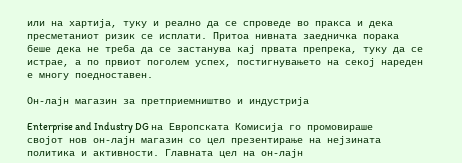или на хартија, туку и реално да се спроведе во пракса и дека пресметаниот ризик се исплати. Притоа нивната заедничка порака беше дека не треба да се застанува кај првата препрека, туку да се истрае, а по првиот поголем успех, постигнувањето на секој нареден е многу поедноставен.

Он-лајн магазин за претприемништво и индустрија

Enterprise and Industry DG на Европската Комисија го промовираше својот нов он-лајн магазин со цел презентирање на нејзината политика и активности. Главната цел на он-лајн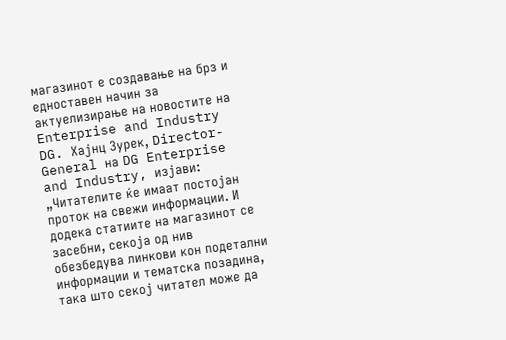магазинот е создавање на брз и едноставен начин за актуелизирање на новостите на Enterprise and Industry DG. Хајнц Зурек, Director-General на DG Enterprise and Industry, изјави: „Читателите ќе имаат постојан проток на свежи информации. И додека статиите на магазинот се засебни, секоја од нив обезбедува линкови кон подетални информации и тематска позадина, така што секој читател може да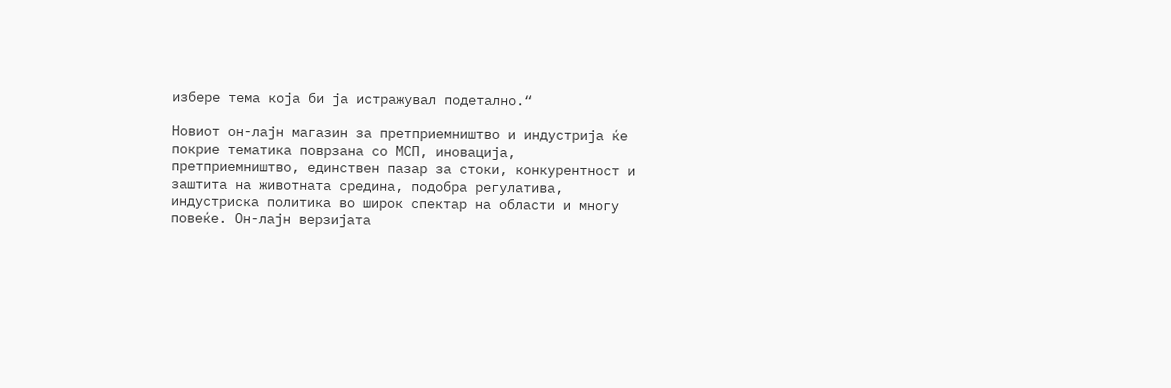избере тема која би ја истражувал подетално.“

Новиот он-лајн магазин за претприемништво и индустрија ќе покрие тематика поврзана со МСП, иновација, претприемништво, единствен пазар за стоки, конкурентност и заштита на животната средина, подобра регулатива, индустриска политика во широк спектар на области и многу повеќе. Он-лајн верзијата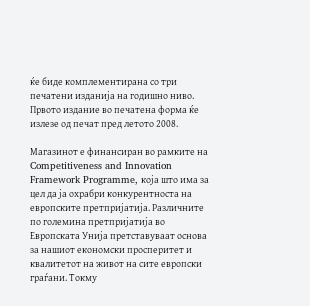ќе биде комплементирана со три печатени изданија на годишно ниво. Првото издание во печатена форма ќе излезе од печат пред летото 2008.

Магазинот е финансиран во рамките на Competitiveness and Innovation Framework Programme, која што има за цел да ја охрабри конкурентноста на европските претпријатија. Различните по големина претпријатија во Европската Унија претставуваат основа за нашиот економски просперитет и квалитетот на живот на сите европски граѓани. Токму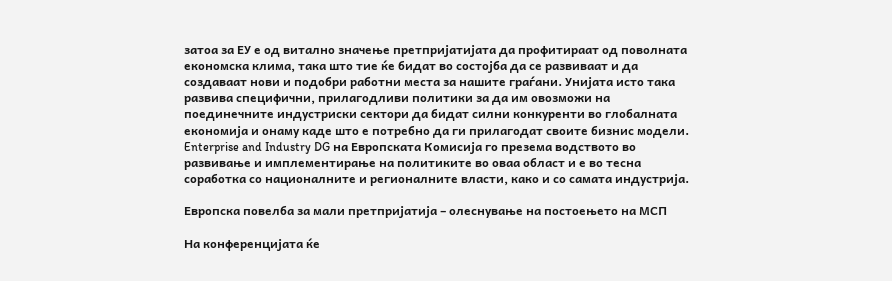затоа за ЕУ е од витално значење претпријатијата да профитираат од поволната економска клима, така што тие ќе бидат во состојба да се развиваат и да создаваат нови и подобри работни места за нашите граѓани. Унијата исто така развива специфични, прилагодливи политики за да им овозможи на поединечните индустриски сектори да бидат силни конкуренти во глобалната економија и онаму каде што е потребно да ги прилагодат своите бизнис модели. Enterprise and Industry DG на Европската Комисија го презема водството во развивање и имплементирање на политиките во оваа област и е во тесна соработка со националните и регионалните власти, како и со самата индустрија.

Европска повелба за мали претпријатија – олеснување на постоењето на МСП

На конференцијата ќе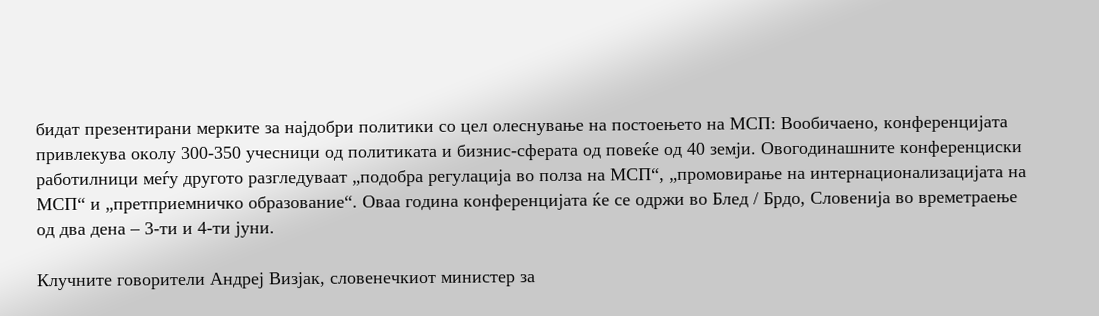бидат презентирани мерките за најдобри политики со цел олеснување на постоењето на МСП: Вообичаено, конференцијата привлекува околу 300-350 учесници од политиката и бизнис-сферата од повеќе од 40 земји. Овогодинашните конференциски работилници меѓу другото разгледуваат „подобра регулација во полза на МСП“, „промовирање на интернационализацијата на МСП“ и „претприемничко образование“. Оваа година конференцијата ќе се одржи во Блед / Брдо, Словенија во времетраење од два дена – 3-ти и 4-ти јуни.

Клучните говорители Андреј Визјак, словенечкиот министер за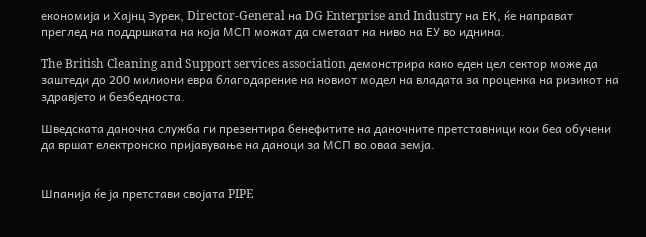економија и Хајнц Зурек, Director-General на DG Enterprise and Industry на ЕК, ќе направат преглед на поддршката на која МСП можат да сметаат на ниво на ЕУ во иднина.

The British Cleaning and Support services association демонстрира како еден цел сектор може да заштеди до 200 милиони евра благодарение на новиот модел на владата за проценка на ризикот на здравјето и безбедноста.

Шведската даночна служба ги презентира бенефитите на даночните претставници кои беа обучени да вршат електронско пријавување на даноци за МСП во оваа земја.


Шпанија ќе ја претстави својата PIPE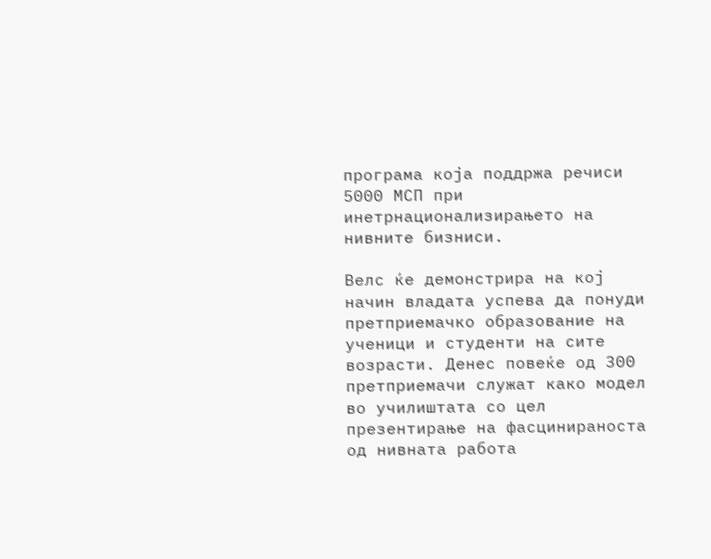програма која поддржа речиси 5000 МСП при инетрнационализирањето на нивните бизниси.

Велс ќе демонстрира на кој начин владата успева да понуди претприемачко образование на ученици и студенти на сите возрасти. Денес повеќе од 300 претприемачи служат како модел во училиштата со цел презентирање на фасцинираноста од нивната работа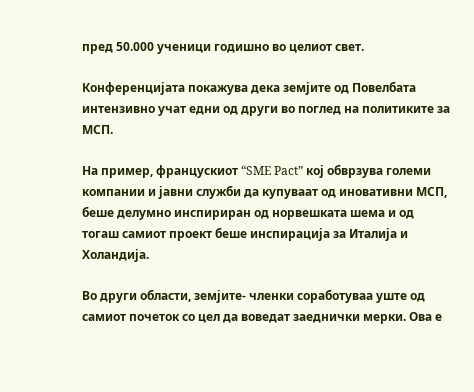пред 50.000 ученици годишно во целиот свет.

Конференцијата покажува дека земјите од Повелбата интензивно учат едни од други во поглед на политиките за МСП.

На пример, францускиот “SME Pact” кој обврзува големи компании и јавни служби да купуваат од иновативни МСП, беше делумно инспириран од норвешката шема и од тогаш самиот проект беше инспирација за Италија и Холандија.

Во други области, земјите- членки соработуваа уште од самиот почеток со цел да воведат заеднички мерки. Ова е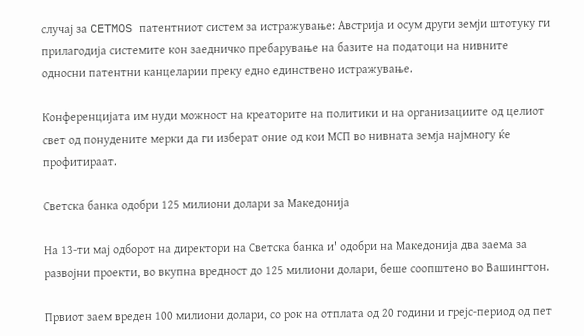случај за CETMOS патентниот систем за истражување: Австрија и осум други земји штотуку ги прилагодија системите кон заедничко пребарување на базите на податоци на нивните односни патентни канцеларии преку едно единствено истражување.

Конференцијата им нуди можност на креаторите на политики и на организациите од целиот свет од понудените мерки да ги изберат оние од кои МСП во нивната земја најмногу ќе профитираат.

Светска банка одобри 125 милиони долари за Македонија

На 13-ти мај одборот на директори на Светска банка и' одобри на Македонија два заема за развојни проекти, во вкупна вредност до 125 милиони долари, беше соопштено во Вашингтон.

Првиот заем вреден 100 милиони долари, со рок на отплата од 20 години и грејс-период од пет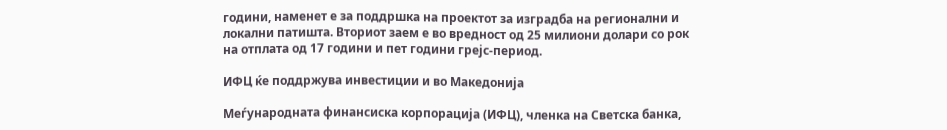години, наменет е за поддршка на проектот за изградба на регионални и локални патишта. Вториот заем е во вредност од 25 милиони долари со рок на отплата од 17 години и пет години грејс-период.

ИФЦ ќе поддржува инвестиции и во Македонија

Меѓународната финансиска корпорација (ИФЦ), членка на Светска банка,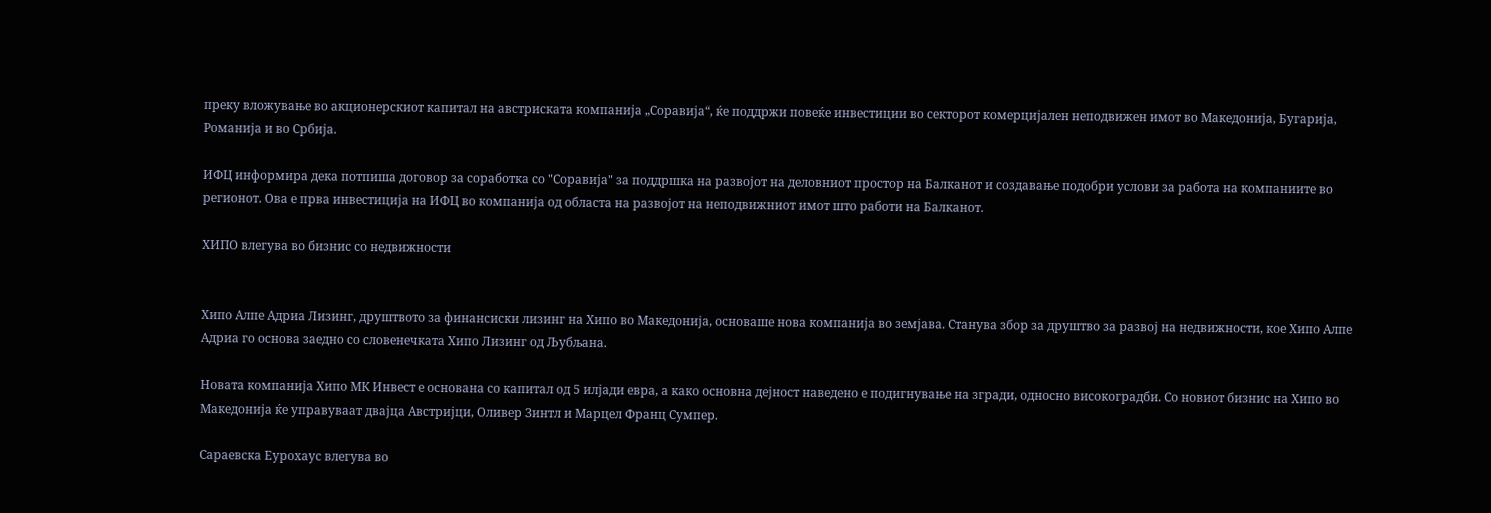преку вложување во акционерскиот капитал на австриската компанија „Соравија“, ќе поддржи повеќе инвестиции во секторот комерцијален неподвижен имот во Македонија, Бугарија, Романија и во Србија.

ИФЦ информира дека потпиша договор за соработка со "Соравија" за поддршка на развојот на деловниот простор на Балканот и создавање подобри услови за работа на компаниите во регионот. Ова е прва инвестиција на ИФЦ во компанија од областа на развојот на неподвижниот имот што работи на Балканот.

ХИПО влегува во бизнис со недвижности


Хипо Алпе Адриа Лизинг, друштвото за финансиски лизинг на Хипо во Македонија, основаше нова компанија во земјава. Станува збор за друштво за развој на недвижности, кое Хипо Алпе Адриа го основа заедно со словенечката Хипо Лизинг од Љубљана.

Новата компанија Хипо МК Инвест е основана со капитал од 5 илјади евра, а како основна дејност наведено е подигнување на згради, односно високоградби. Со новиот бизнис на Хипо во Македонија ќе управуваат двајца Австријци, Оливер Зинтл и Марцел Франц Сумпер.

Сараевска Еурохаус влегува во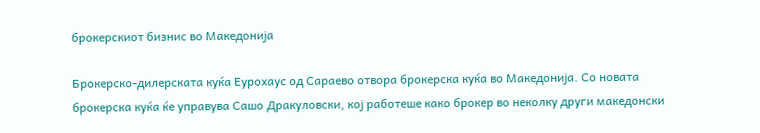брокерскиот бизнис во Македонија

Брокерско-дилерската куќа Еурохаус од Сараево отвора брокерска куќа во Македонија. Со новата брокерска куќа ќе управува Сашо Дракуловски, кој работеше како брокер во неколку други македонски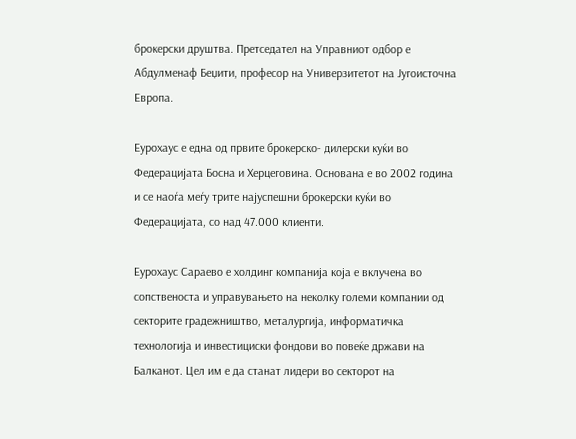брокерски друштва. Претседател на Управниот одбор е Абдулменаф Беџити, професор на Универзитетот на Југоисточна Европа.

Еурохаус е една од првите брокерско- дилерски куќи во Федерацијата Босна и Херцеговина. Основана е во 2002 година и се наоѓа меѓу трите најуспешни брокерски куќи во Федерацијата, со над 47.000 клиенти.

Еурохаус Сараево е холдинг компанија која е вклучена во сопственоста и управувањето на неколку големи компании од секторите градежништво, металургија, информатичка технологија и инвестициски фондови во повеќе држави на Балканот. Цел им е да станат лидери во секторот на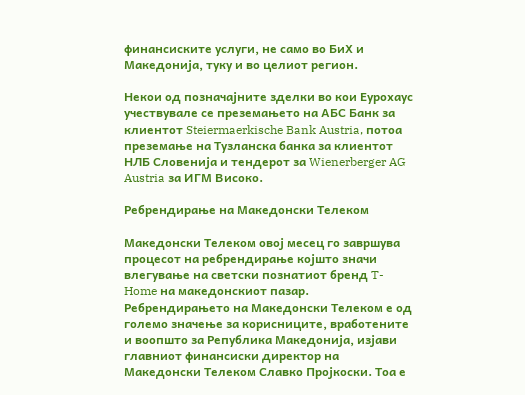финансиските услуги, не само во БиХ и Македонија, туку и во целиот регион.

Некои од позначајните зделки во кои Еурохаус учествувале се преземањето на АБС Банк за клиентот Steiermaerkische Bank Austria, потоа преземање на Тузланска банка за клиентот НЛБ Словенија и тендерот за Wienerberger AG Austria за ИГМ Високо.

Ребрендирање на Македонски Телеком

Македонски Телеком овој месец го завршува процесот на ребрендирање којшто значи влегување на светски познатиот бренд T- Home на македонскиот пазар. Ребрендирањето на Македонски Телеком е од големо значење за корисниците, вработените и воопшто за Република Македонија, изјави главниот финансиски директор на Македонски Телеком Славко Пројкоски. Тоа е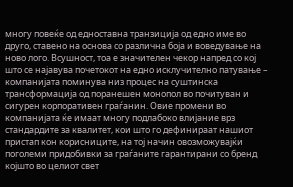многу повеќе од едноставна транзиција од едно име во друго, ставено на основа со различна боја и воведување на ново лого. Всушност, тоа е значителен чекор напред со кој што се најавува почетокот на едно исклучително патување – компанијата поминува низ процес на суштинска трансформација од поранешен монопол во почитуван и сигурен корпоративен граѓанин. Овие промени во компанијата ќе имаат многу подлабоко влијание врз стандардите за квалитет, кои што го дефинираат нашиот пристап кон корисниците, на тој начин овозможувајќи поголеми придобивки за граѓаните гарантирани со бренд којшто во целиот свет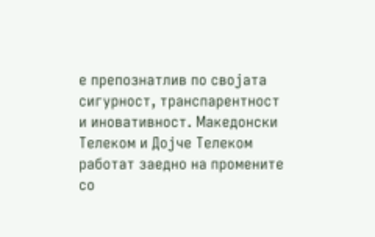е препознатлив по својата сигурност, транспарентност и иновативност. Македонски Телеком и Дојче Телеком работат заедно на промените со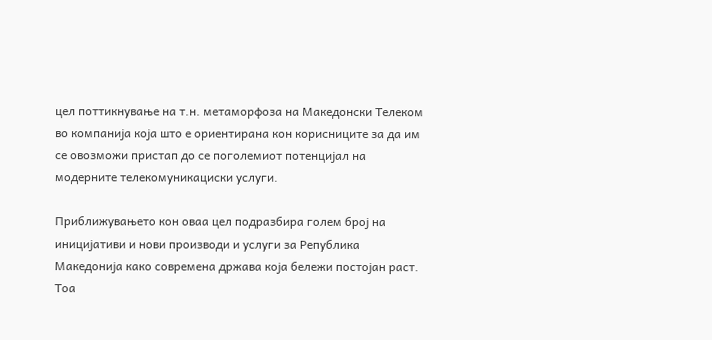цел поттикнување на т.н. метаморфоза на Македонски Телеком во компанија која што е ориентирана кон корисниците за да им се овозможи пристап до се поголемиот потенцијал на модерните телекомуникациски услуги.

Приближувањето кон оваа цел подразбира голем број на иницијативи и нови производи и услуги за Република Македонија како современа држава која бележи постојан раст. Тоа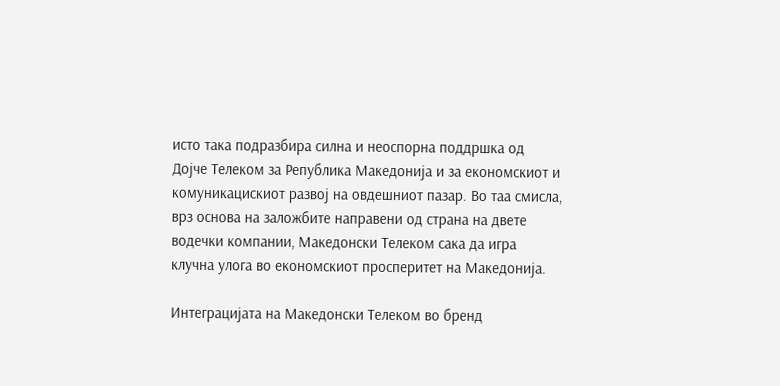исто така подразбира силна и неоспорна поддршка од Дојче Телеком за Република Македонија и за економскиот и комуникацискиот развој на овдешниот пазар. Во таа смисла, врз основа на заложбите направени од страна на двете водечки компании, Македонски Телеком сака да игра клучна улога во економскиот просперитет на Македонија.

Интеграцијата на Македонски Телеком во бренд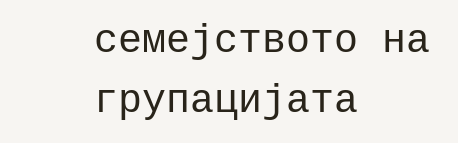семејството на групацијата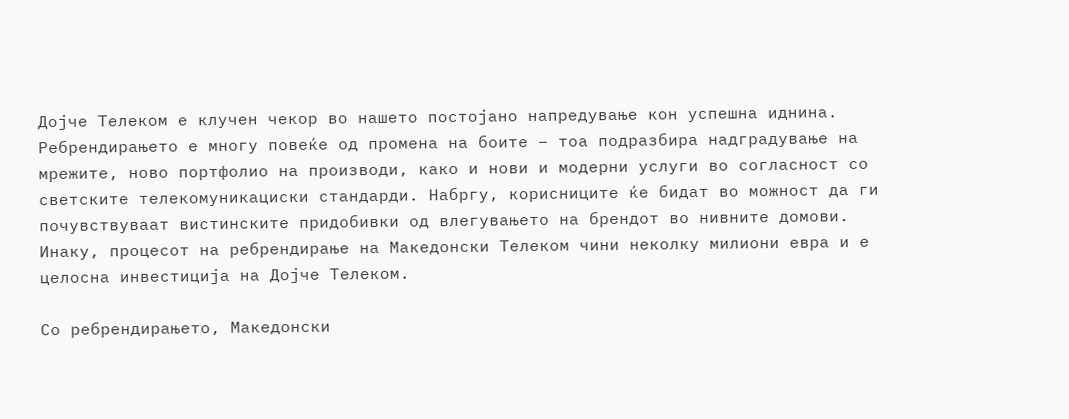Дојче Телеком е клучен чекор во нашето постојано напредување кон успешна иднина. Ребрендирањето е многу повеќе од промена на боите – тоа подразбира надградување на мрежите, ново портфолио на производи, како и нови и модерни услуги во согласност со светските телекомуникациски стандарди. Набргу, корисниците ќе бидат во можност да ги почувствуваат вистинските придобивки од влегувањето на брендот во нивните домови. Инаку, процесот на ребрендирање на Македонски Телеком чини неколку милиони евра и е целосна инвестиција на Дојче Телеком.

Со ребрендирањето, Македонски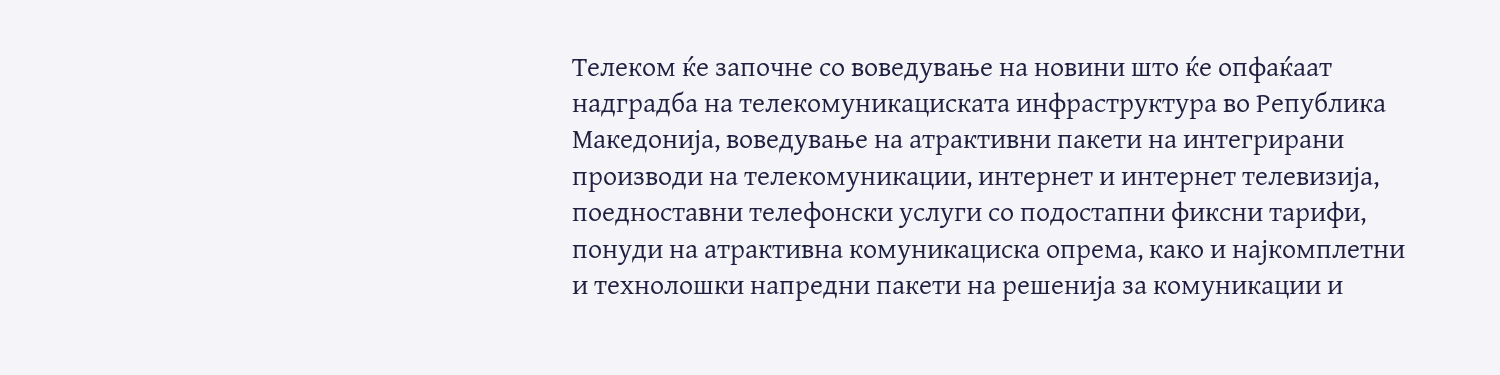Телеком ќе започне со воведување на новини што ќе опфаќаат надградба на телекомуникациската инфраструктура во Република Македонија, воведување на атрактивни пакети на интегрирани производи на телекомуникации, интернет и интернет телевизија, поедноставни телефонски услуги со подостапни фиксни тарифи, понуди на атрактивна комуникациска опрема, како и најкомплетни и технолошки напредни пакети на решенија за комуникации и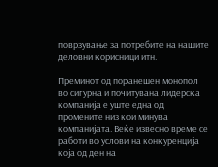поврзување за потребите на нашите деловни корисници итн.

Преминот од поранешен монопол во сигурна и почитувана лидерска компанија е уште една од промените низ кои минува компанијата. Веќе извесно време се работи во услови на конкуренција која од ден на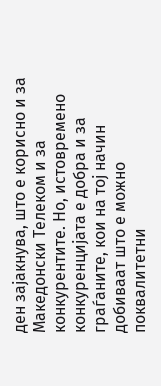ден зајакнува, што е корисно и за Македонски Телеком и за конкурентите. Но, истовремено конкуренцијата е добра и за граѓаните, кои на тој начин добиваат што е можно поквалитетни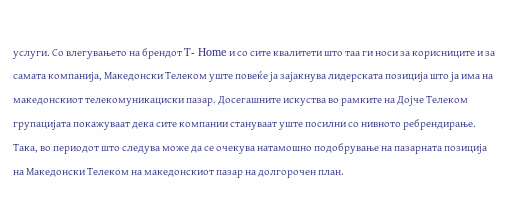услуги. Со влегувањето на брендот T- Home и со сите квалитети што таа ги носи за корисниците и за самата компанија, Македонски Телеком уште повеќе ја зајакнува лидерската позиција што ја има на македонскиот телекомуникациски пазар. Досегашните искуства во рамките на Дојче Телеком групацијата покажуваат дека сите компании стануваат уште посилни со нивното ребрендирање. Така, во периодот што следува може да се очекува натамошно подобрување на пазарната позиција на Македонски Телеком на македонскиот пазар на долгорочен план.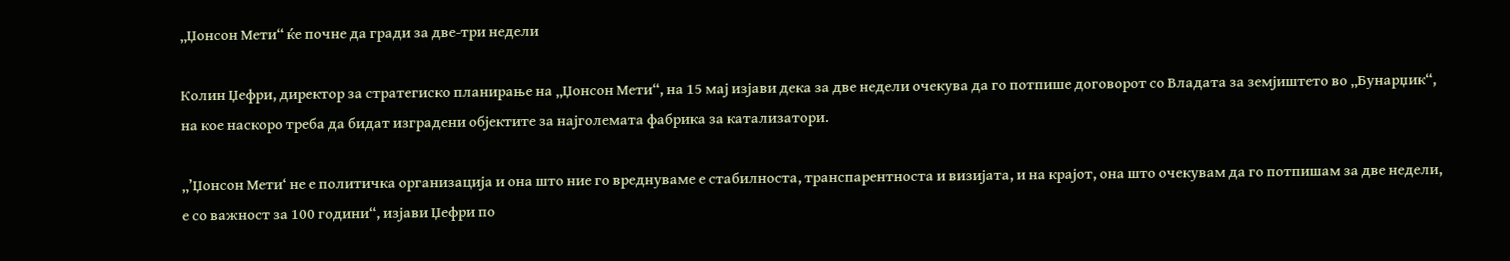„Џонсон Мети“ ќе почне да гради за две-три недели

Колин Џефри, директор за стратегиско планирање на „Џонсон Мети“, на 15 мај изјави дека за две недели очекува да го потпише договорот со Владата за земјиштето во „Бунарџик“, на кое наскоро треба да бидат изградени објектите за најголемата фабрика за катализатори.

„’Џонсон Мети‘ не е политичка организација и она што ние го вреднуваме е стабилноста, транспарентноста и визијата, и на крајот, она што очекувам да го потпишам за две недели, е со важност за 100 години“, изјави Џефри по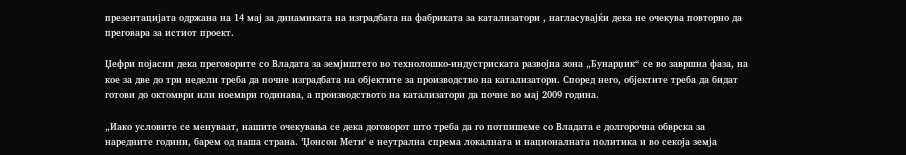презентацијата одржана на 14 мај за динамиката на изградбата на фабриката за катализатори , нагласувајќи дека не очекува повторно да преговара за истиот проект.

Џефри појасни дека преговорите со Владата за земјиштето во технолошко-индустриската развојна зона „Бунарџик“ се во завршна фаза, на кое за две до три недели треба да почне изградбата на објектите за производство на катализатори. Според него, објектите треба да бидат готови до октомври или ноември годинава, а производството на катализатори да почне во мај 2009 година.

„Иако условите се менуваат, нашите очекувања се дека договорот што треба да го потпишеме со Владата е долгорочна обврска за наредните години, барем од наша страна. ’Џонсон Мети‘ е неутрална спрема локалната и националната политика и во секоја земја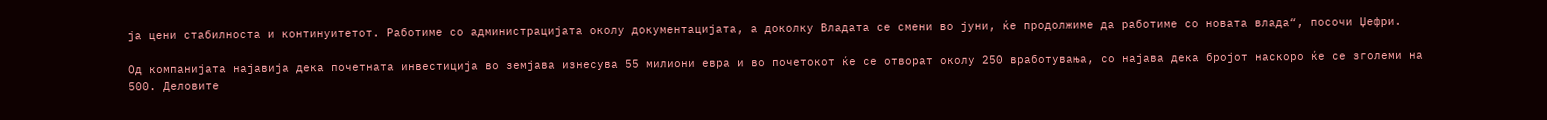ја цени стабилноста и континуитетот. Работиме со администрацијата околу документацијата, а доколку Владата се смени во јуни, ќе продолжиме да работиме со новата влада“, посочи Џефри.

Од компанијата најавија дека почетната инвестиција во земјава изнесува 55 милиони евра и во почетокот ќе се отворат околу 250 вработувања, со најава дека бројот наскоро ќе се зголеми на 500. Деловите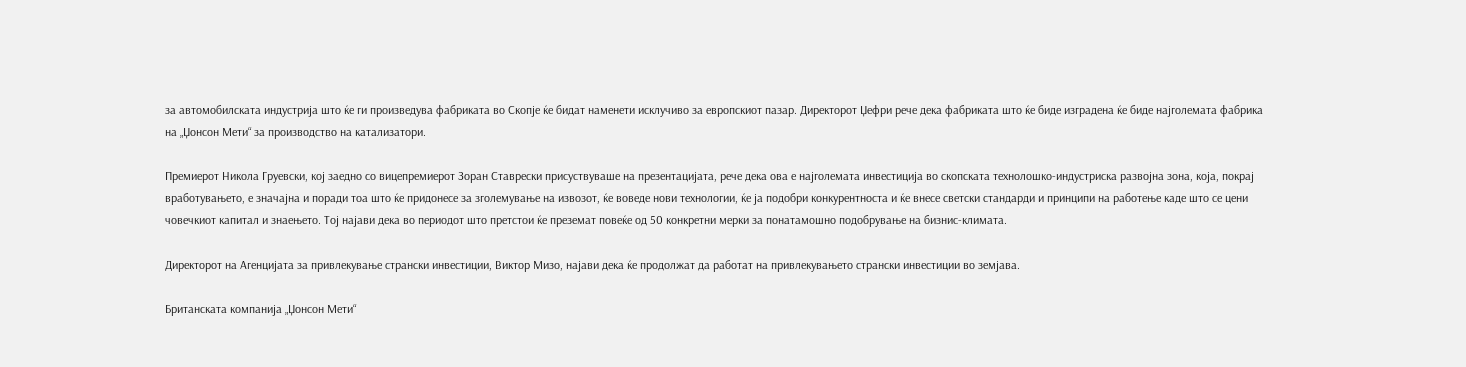за автомобилската индустрија што ќе ги произведува фабриката во Скопје ќе бидат наменети исклучиво за европскиот пазар. Директорот Џефри рече дека фабриката што ќе биде изградена ќе биде најголемата фабрика на „Џонсон Мети“ за производство на катализатори.

Премиерот Никола Груевски, кој заедно со вицепремиерот Зоран Ставрески присуствуваше на презентацијата, рече дека ова е најголемата инвестиција во скопската технолошко-индустриска развојна зона, која, покрај вработувањето, е значајна и поради тоа што ќе придонесе за зголемување на извозот, ќе воведе нови технологии, ќе ја подобри конкурентноста и ќе внесе светски стандарди и принципи на работење каде што се цени човечкиот капитал и знаењето. Тој најави дека во периодот што претстои ќе преземат повеќе од 50 конкретни мерки за понатамошно подобрување на бизнис-климата.

Директорот на Агенцијата за привлекување странски инвестиции, Виктор Мизо, најави дека ќе продолжат да работат на привлекувањето странски инвестиции во земјава.

Британската компанија „Џонсон Мети“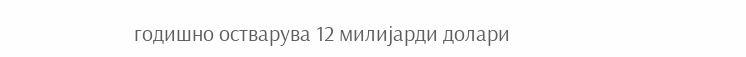годишно остварува 12 милијарди долари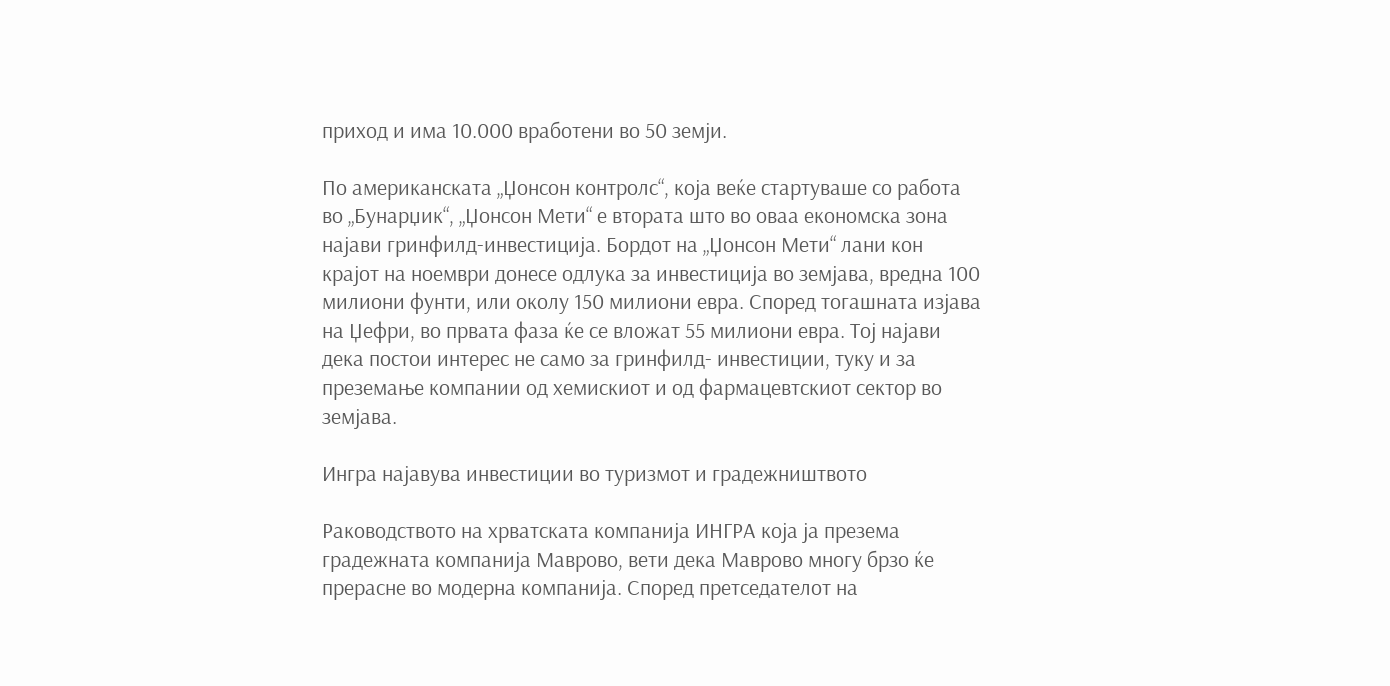приход и има 10.000 вработени во 50 земји.

По американската „Џонсон контролс“, која веќе стартуваше со работа во „Бунарџик“, „Џонсон Мети“ е втората што во оваа економска зона најави гринфилд-инвестиција. Бордот на „Џонсон Мети“ лани кон крајот на ноември донесе одлука за инвестиција во земјава, вредна 100 милиони фунти, или околу 150 милиони евра. Според тогашната изјава на Џефри, во првата фаза ќе се вложат 55 милиони евра. Тој најави дека постои интерес не само за гринфилд- инвестиции, туку и за преземање компании од хемискиот и од фармацевтскиот сектор во земјава.

Ингра најавува инвестиции во туризмот и градежништвото

Раководството на хрватската компанија ИНГРА која ја презема градежната компанија Маврово, вети дека Маврово многу брзо ќе прерасне во модерна компанија. Според претседателот на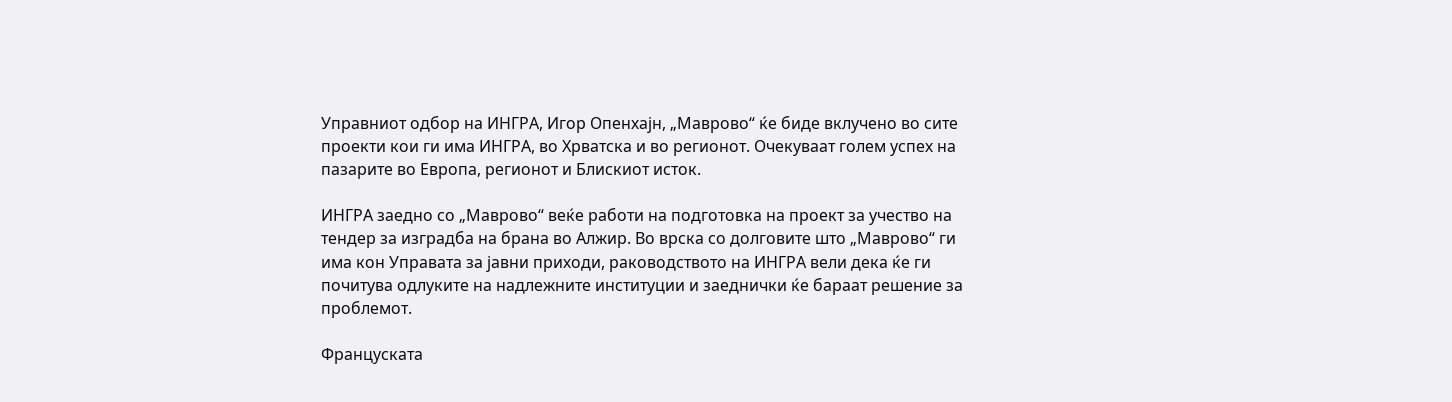Управниот одбор на ИНГРА, Игор Опенхајн, „Маврово“ ќе биде вклучено во сите проекти кои ги има ИНГРА, во Хрватска и во регионот. Очекуваат голем успех на пазарите во Европа, регионот и Блискиот исток.

ИНГРА заедно со „Маврово“ веќе работи на подготовка на проект за учество на тендер за изградба на брана во Алжир. Во врска со долговите што „Маврово“ ги има кон Управата за јавни приходи, раководството на ИНГРА вели дека ќе ги почитува одлуките на надлежните институции и заеднички ќе бараат решение за проблемот.

Француската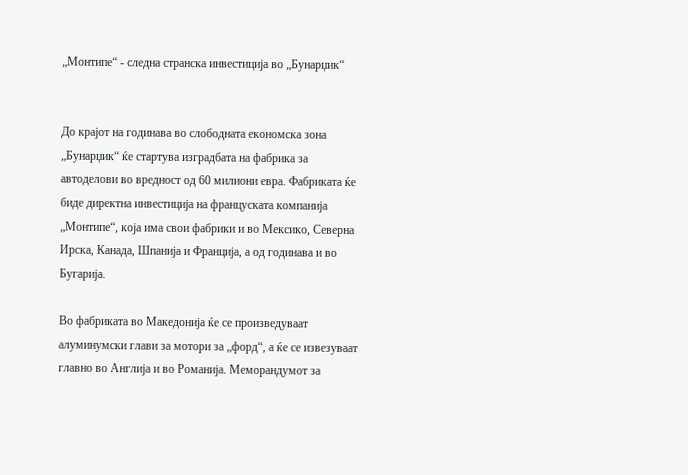„Монтипе“ - следна странска инвестиција во „Бунарџик“


До крајот на годинава во слободната економска зона „Бунарџик“ ќе стартува изградбата на фабрика за автоделови во вредност од 60 милиони евра. Фабриката ќе биде директна инвестиција на француската компанија „Монтипе“, која има свои фабрики и во Мексико, Северна Ирска, Канада, Шпанија и Франција, а од годинава и во Бугарија.

Во фабриката во Македонија ќе се произведуваат алуминумски глави за мотори за „форд“, а ќе се извезуваат главно во Англија и во Романија. Меморандумот за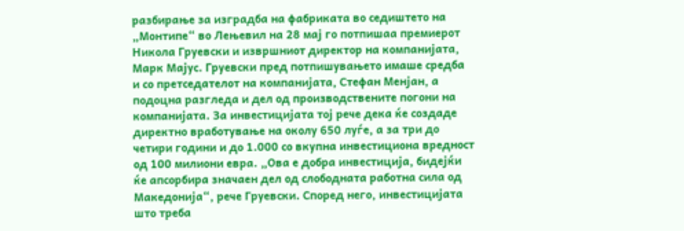разбирање за изградба на фабриката во седиштето на „Монтипе“ во Лењевил на 28 мај го потпишаа премиерот Никола Груевски и извршниот директор на компанијата, Марк Мајус. Груевски пред потпишувањето имаше средба и со претседателот на компанијата, Стефан Менјан, а подоцна разгледа и дел од производствените погони на компанијата. За инвестицијата тој рече дека ќе создаде директно вработување на околу 650 луѓе, а за три до четири години и до 1.000 со вкупна инвестициона вредност од 100 милиони евра. „Ова е добра инвестиција, бидејќи ќе апсорбира значаен дел од слободната работна сила од Македонија“, рече Груевски. Според него, инвестицијата што треба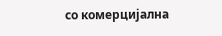со комерцијална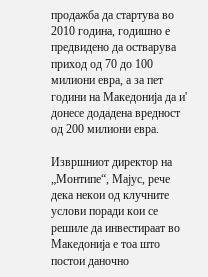продажба да стартува во 2010 година, годишно е предвидено да остварува приход од 70 до 100 милиони евра, а за пет години на Македонија да и' донесе додадена вредност од 200 милиони евра.

Извршниот директор на „Монтипе“, Мајус, рече дека некои од клучните услови поради кои се решиле да инвестираат во Македонија е тоа што постои даночно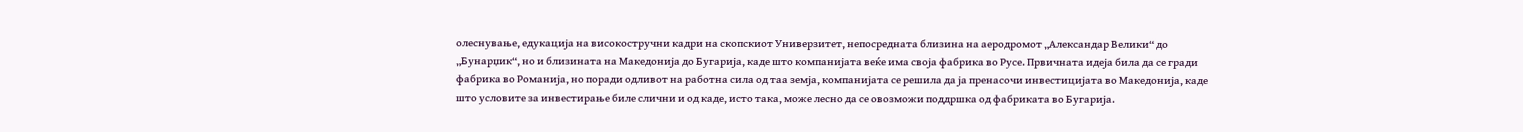олеснување, едукација на високостручни кадри на скопскиот Универзитет, непосредната близина на аеродромот „Александар Велики“ до „Бунарџик“, но и близината на Македонија до Бугарија, каде што компанијата веќе има своја фабрика во Русе. Првичната идеја била да се гради фабрика во Романија, но поради одливот на работна сила од таа земја, компанијата се решила да ја пренасочи инвестицијата во Македонија, каде што условите за инвестирање биле слични и од каде, исто така, може лесно да се овозможи поддршка од фабриката во Бугарија.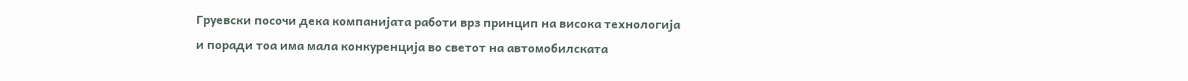Груевски посочи дека компанијата работи врз принцип на висока технологија и поради тоа има мала конкуренција во светот на автомобилската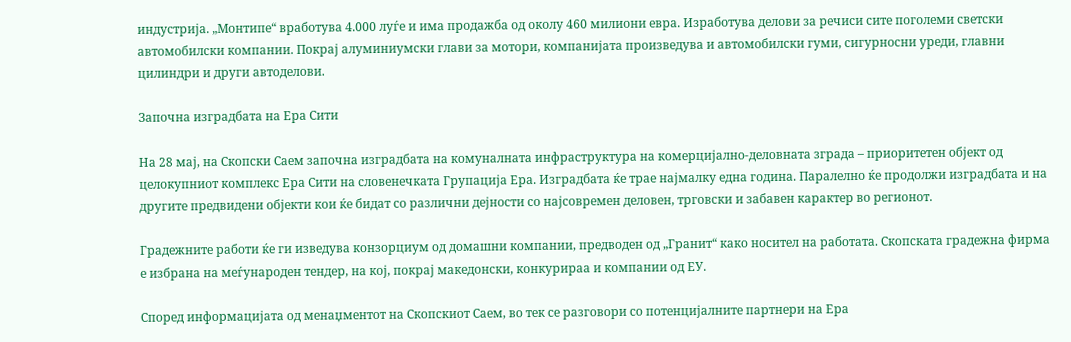индустрија. „Монтипе“ вработува 4.000 луѓе и има продажба од околу 460 милиони евра. Изработува делови за речиси сите поголеми светски автомобилски компании. Покрај алуминиумски глави за мотори, компанијата произведува и автомобилски гуми, сигурносни уреди, главни цилиндри и други автоделови.

Започна изградбата на Ера Сити

На 28 мај, на Скопски Саем започна изградбата на комуналната инфраструктура на комерцијално-деловната зграда – приоритетен објект од целокупниот комплекс Ера Сити на словенечката Групација Ера. Изградбата ќе трае најмалку една година. Паралелно ќе продолжи изградбата и на другите предвидени објекти кои ќе бидат со различни дејности со најсовремен деловен, трговски и забавен карактер во регионот.

Градежните работи ќе ги изведува конзорциум од домашни компании, предводен од „Гранит“ како носител на работата. Скопската градежна фирма е избрана на меѓународен тендер, на кој, покрај македонски, конкурираа и компании од ЕУ.

Според информацијата од менаџментот на Скопскиот Саем, во тек се разговори со потенцијалните партнери на Ера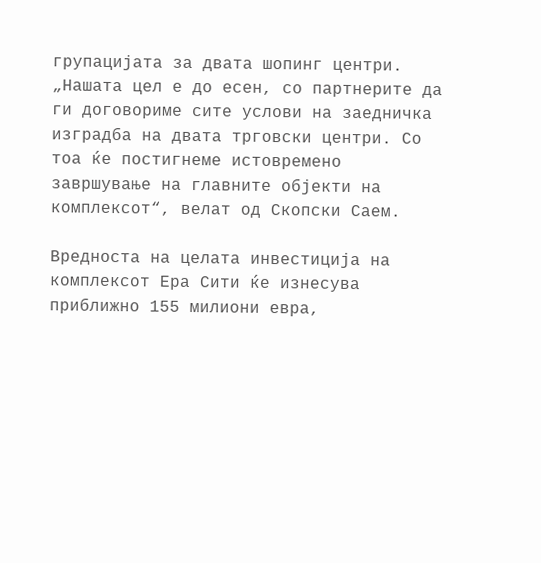групацијата за двата шопинг центри. „Нашата цел е до есен, со партнерите да ги договориме сите услови на заедничка изградба на двата трговски центри. Со тоа ќе постигнеме истовремено завршување на главните објекти на комплексот“, велат од Скопски Саем.

Вредноста на целата инвестиција на комплексот Ера Сити ќе изнесува приближно 155 милиони евра,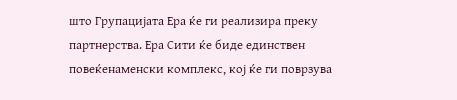што Групацијата Ера ќе ги реализира преку партнерства. Ера Сити ќе биде единствен повеќенаменски комплекс, кој ќе ги поврзува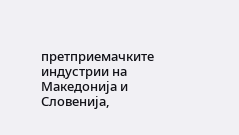претприемачките индустрии на Македонија и Словенија,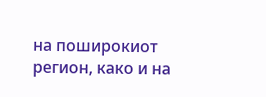на поширокиот регион, како и на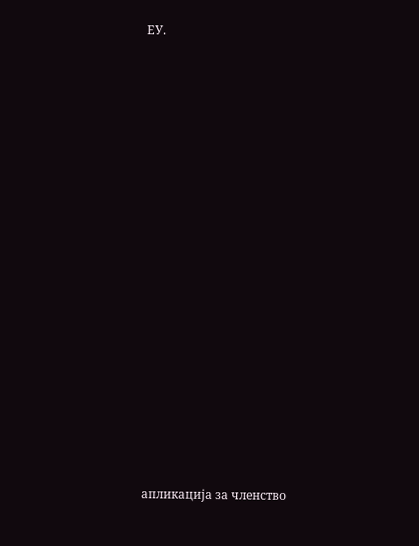ЕУ.

















апликација за членство